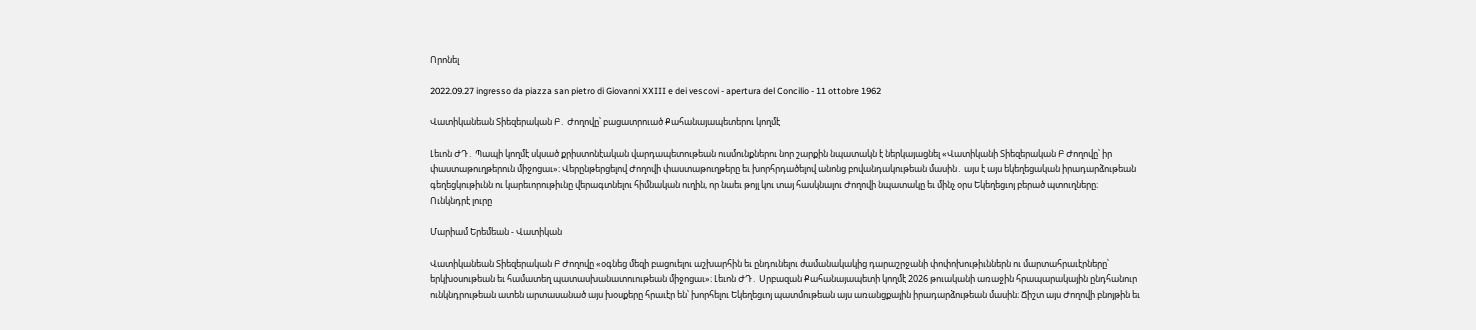Որոնել

2022.09.27 ingresso da piazza san pietro di Giovanni XXIII e dei vescovi - apertura del Concilio - 11 ottobre 1962

Վատիկանեան Տիեզերական Բ․ Ժողովը՝ բացատրուած Քահանայապետերու կողմէ

Լեւոն ԺԴ․ Պապի կողմէ սկսած քրիստոնէական վարդապետութեան ուսմունքներու նոր շարքին նպատակն է ներկայացնել «Վատիկանի Տիեզերական Բ Ժողովը՝ իր փաստաթուղթերուն միջոցաւ»։ Վերընթերցելով Ժողովի փաստաթուղթերը եւ խորհրդածելով անոնց բովանդակութեան մասին․ այս է այս եկեղեցական իրադարձութեան գեղեցկութիւնն ու կարեւորութիւնը վերագտնելու հիմնական ուղին, որ նաեւ թոյլ կու տայ հասկնալու Ժողովի նպատակը եւ մինչ օրս Եկեղեցւոյ բերած պտուղները։
Ունկնդրէ լուրը

Մարիամ Երեմեան - Վատիկան

Վատիկանեան Տիեզերական Բ Ժողովը «օգնեց մեզի բացուելու աշխարհին եւ ընդունելու ժամանակակից դարաշրջանի փոփոխութիւններն ու մարտահրաւէրները՝ երկխօսութեան եւ համատեղ պատասխանատուութեան միջոցաւ»։ Լեւոն ԺԴ․ Սրբազան Քահանայապետի կողմէ 2026 թուականի առաջին հրապարակային ընդհանուր ունկնդրութեան ատեն արտասանած այս խօսքերը հրաւէր են՝ խորհելու Եկեղեցւոյ պատմութեան այս առանցքային իրադարձութեան մասին։ Ճիշտ այս Ժողովի բնոյթին եւ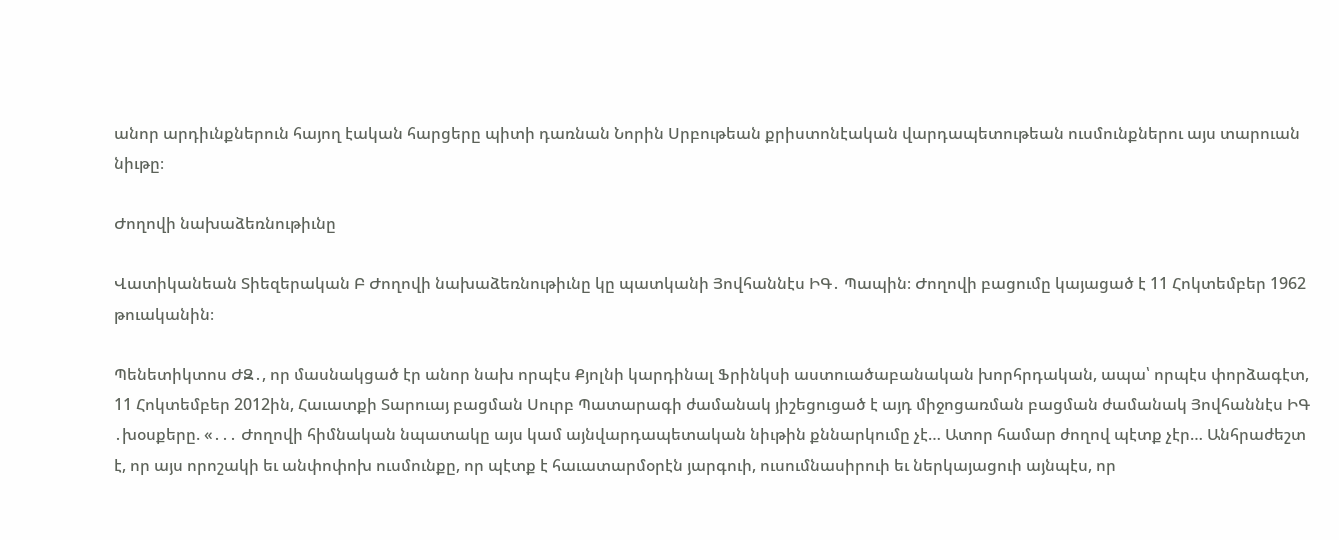անոր արդիւնքներուն հայող էական հարցերը պիտի դառնան Նորին Սրբութեան քրիստոնէական վարդապետութեան ուսմունքներու այս տարուան նիւթը։

Ժողովի նախաձեռնութիւնը

Վատիկանեան Տիեզերական Բ Ժողովի նախաձեռնութիւնը կը պատկանի Յովհաննէս ԻԳ․ Պապին։ Ժողովի բացումը կայացած է 11 Հոկտեմբեր 1962 թուականին։

Պենետիկտոս ԺԶ․, որ մասնակցած էր անոր նախ որպէս Քյոլնի կարդինալ Ֆրինկսի աստուածաբանական խորհրդական, ապա՝ որպէս փորձագէտ, 11 Հոկտեմբեր 2012ին, Հաւատքի Տարուայ բացման Սուրբ Պատարագի ժամանակ յիշեցուցած է այդ միջոցառման բացման ժամանակ Յովհաննէս ԻԳ ․խօսքերը. «․․․ Ժողովի հիմնական նպատակը այս կամ այնվարդապետական նիւթին քննարկումը չէ… Ատոր համար ժողով պէտք չէր… Անհրաժեշտ է, որ այս որոշակի եւ անփոփոխ ուսմունքը, որ պէտք է հաւատարմօրէն յարգուի, ուսումնասիրուի եւ ներկայացուի այնպէս, որ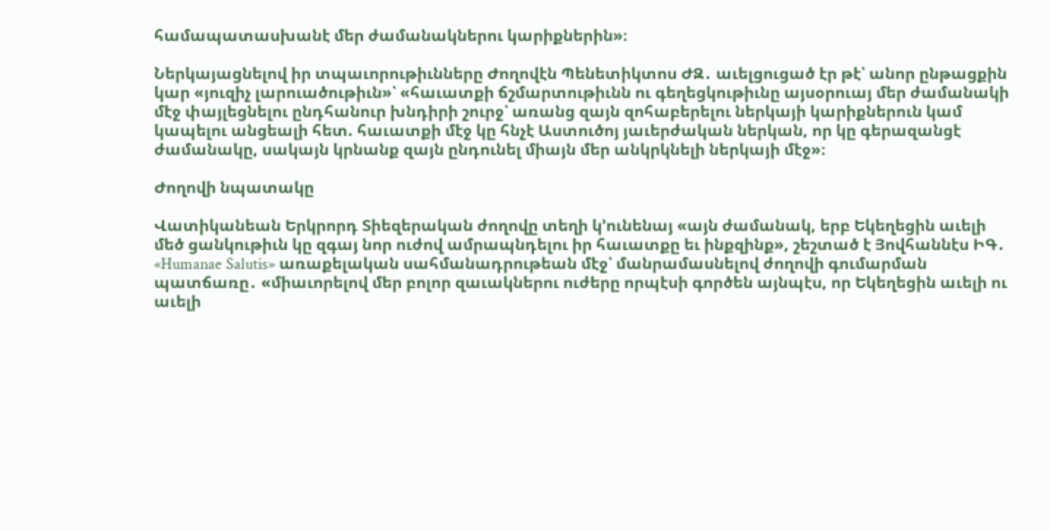համապատասխանէ մեր ժամանակներու կարիքներին»։

Ներկայացնելով իր տպաւորութիւնները Ժողովէն Պենետիկտոս ԺԶ․ աւելցուցած էր թէ՝ անոր ընթացքին կար «յուզիչ լարուածութիւն»՝ «հաւատքի ճշմարտութիւնն ու գեղեցկութիւնը այսօրուայ մեր ժամանակի մէջ փայլեցնելու ընդհանուր խնդիրի շուրջ՝ առանց զայն զոհաբերելու ներկայի կարիքներուն կամ կապելու անցեալի հետ. հաւատքի մէջ կը հնչէ Աստուծոյ յաւերժական ներկան, որ կը գերազանցէ ժամանակը, սակայն կրնանք զայն ընդունել միայն մեր անկրկնելի ներկայի մէջ»։

Ժողովի նպատակը

Վատիկանեան Երկրորդ Տիեզերական ժողովը տեղի կ’ունենայ «այն ժամանակ, երբ Եկեղեցին աւելի մեծ ցանկութիւն կը զգայ նոր ուժով ամրապնդելու իր հաւատքը եւ ինքզինք», շեշտած է Յովհաննէս ԻԳ․ «Humanae Salutis» առաքելական սահմանադրութեան մէջ՝ մանրամասնելով ժողովի գումարման պատճառը․ «միաւորելով մեր բոլոր զաւակներու ուժերը որպէսի գործեն այնպէս, որ Եկեղեցին աւելի ու աւելի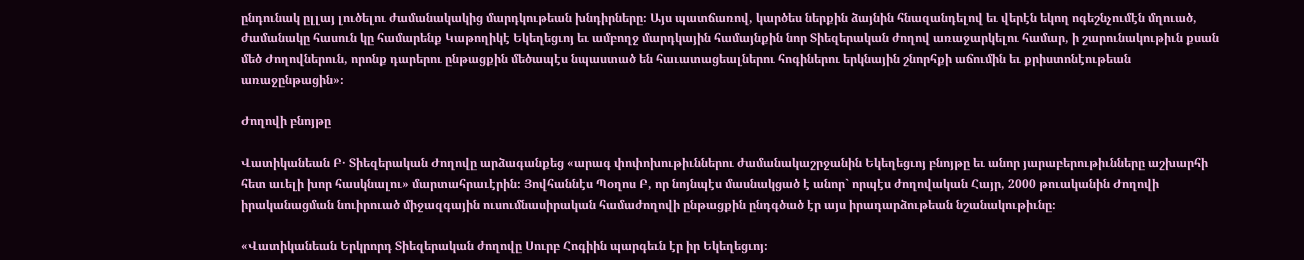ընդունակ ըլլայ լուծելու ժամանակակից մարդկութեան խնդիրները։ Այս պատճառով, կարծես ներքին ձայնին հնազանդելով եւ վերէն եկող ոգեշնչումէն մղուած, ժամանակը հասուն կը համարենք Կաթողիկէ Եկեղեցւոյ եւ ամբողջ մարդկային համայնքին նոր Տիեզերական ժողով առաջարկելու համար, ի շարունակութիւն քսան մեծ Ժողովներուն, որոնք դարերու ընթացքին մեծապէս նպաստած են հաւատացեալներու հոգիներու երկնային շնորհքի աճումին եւ քրիստոնէութեան առաջընթացին»։

Ժողովի բնոյթը

Վատիկանեան Բ․ Տիեզերական Ժողովը արձագանքեց «արագ փոփոխութիւններու ժամանակաշրջանին Եկեղեցւոյ բնոյթը եւ անոր յարաբերութիւնները աշխարհի հետ աւելի խոր հասկնալու» մարտահրաւէրին։ Յովհաննէս Պօղոս Բ, որ նոյնպէս մասնակցած է անոր` որպէս ժողովական Հայր, 2000 թուականին Ժողովի իրականացման նուիրուած միջազգային ուսումնասիրական համաժողովի ընթացքին ընդգծած էր այս իրադարձութեան նշանակութիւնը։

«Վատիկանեան Երկրորդ Տիեզերական ժողովը Սուրբ Հոգիին պարգեւն էր իր Եկեղեցւոյ։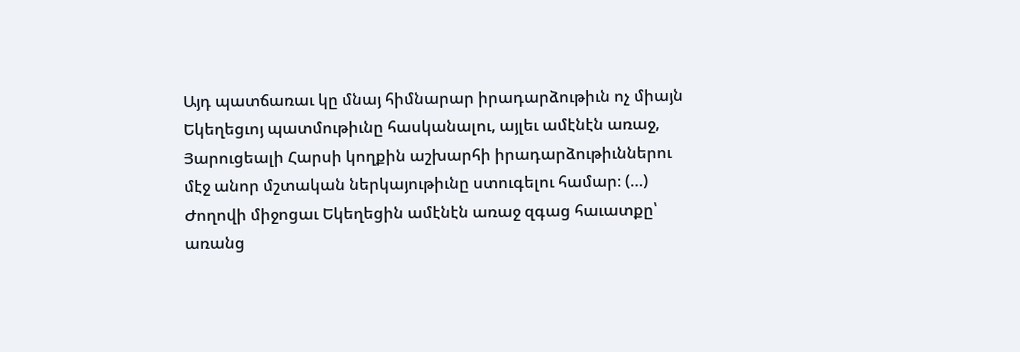Այդ պատճառաւ կը մնայ հիմնարար իրադարձութիւն ոչ միայն Եկեղեցւոյ պատմութիւնը հասկանալու, այլեւ ամէնէն առաջ, Յարուցեալի Հարսի կողքին աշխարհի իրադարձութիւններու մէջ անոր մշտական ներկայութիւնը ստուգելու համար։ (…) Ժողովի միջոցաւ Եկեղեցին ամէնէն առաջ զգաց հաւատքը՝ առանց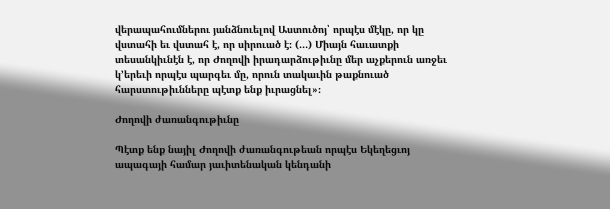վերապահումներու յանձնուելով Աստուծոյ՝ որպէս մէկը, որ կը վստահի եւ վստահ է, որ սիրուած է։ (…) Միայն հաւատքի տեսանկիւնէն է, որ Ժողովի իրադարձութիւնը մեր աչքերուն առջեւ կ’երեւի որպէս պարգեւ մը, որուն տակաւին թաքնուած հարստութիւնները պէտք ենք իւրացնել»։

Ժողովի ժառանգութիւնը

Պէտք ենք նայիլ Ժողովի ժառանգութեան որպէս Եկեղեցւոյ ապագայի համար յաւիտենական կենդանի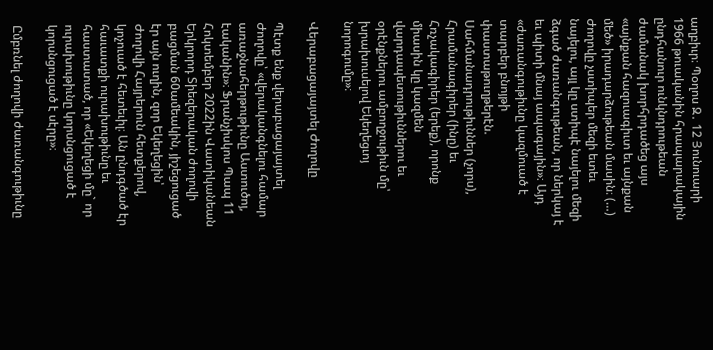աղբիւր։ Պօղոս Զ․ 12 Յունուարի 1966 թուականին հրապարակային ընդհանուր ունկնդրութեան ժամանակ խորհրդածեց այս «այնքան հազուագիւտ եւ այնքան մեծ» իրադարձութեան մասին։ (…) Ժողովը չստիպեր մեզի ետեւ նայելու, այլ կը ստիպէ նայելու մեզի ձգած ժառանգութեան, որ ներկայ է եւ պիտի մնայ ապագային»։ Այդ «ժառանգութիւնը կազմուած է տարբեր բնոյթի փաստաթուղթերէն. Սահմանադրութիւններ (չորս), Հրամանագիրեր (ինը) եւ Հռչակագիրեր (երեք), որոնք միասին կը կազմեն վարդապետութիւններու եւ օրէնքներու ամբողջութիւն մը՝ խրախուսելով Եկեղեցւոյ նորոգումը»։

Վերաբացայայտել Ժողովը

Պէտք ենք վերաբացայայտել Ժողովը՝ «վերականգնելու համար առաջնահերթութիւնը Աստուծոյ, էականին»։ Ֆրանչիսկոս Պապ 11 Հոկտեմբեր 2022ին Վատիկանեան Երկրորդ Տիեզերական ժողովի բացման 60ամեակին, յիշեցուցած էր այն ուղին, զոր Եկեղեցին՝ Ժողովի Հայրերուն հետքերով, կոչուած է հետեւիլ։ Ան ընդգծած էր հաւատքի ուրախութիւնը եւ հաստատած, որ «Եկեղեցի մը` որ ուրախութիւնը կորսնցուցած է կորսնցուցած է սէրը»։

Ըմբռնել ժողովի ժառանգութիւնը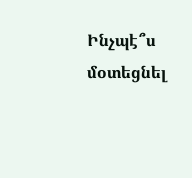Ինչպէ՞ս մօտեցնել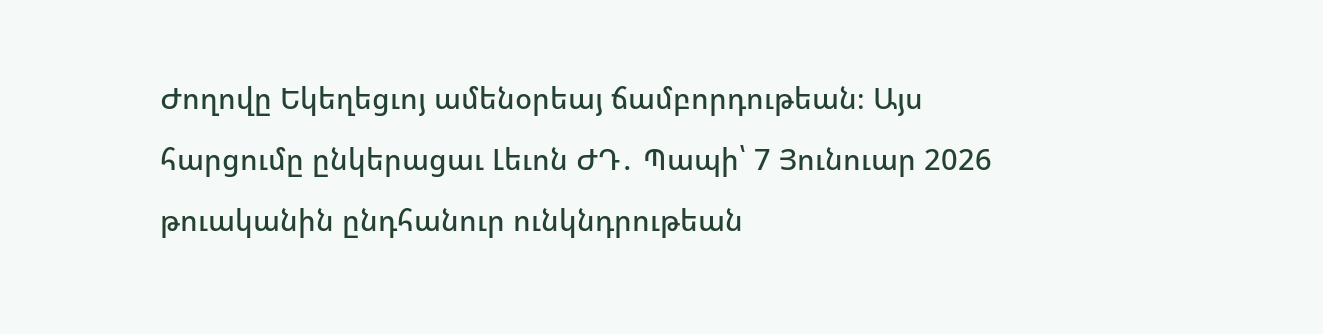Ժողովը Եկեղեցւոյ ամենօրեայ ճամբորդութեան։ Այս հարցումը ընկերացաւ Լեւոն ԺԴ․ Պապի՝ 7 Յունուար 2026 թուականին ընդհանուր ունկնդրութեան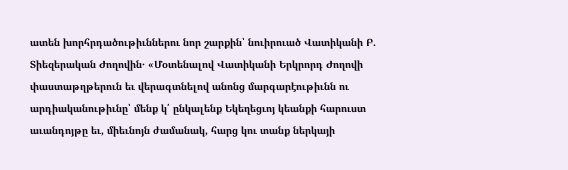ատեն խորհրդածութիւններու նոր շարքին՝ նուիրուած Վատիկանի Բ. Տիեզերական Ժողովին․ «Մօտենալով Վատիկանի Երկրորդ Ժողովի փաստաթղթերուն եւ վերագտնելով անոնց մարգարէութիւնն ու արդիականութիւնը՝ մենք կ՛ ընկալենք Եկեղեցւոյ կեանքի հարուստ աւանդոյթը եւ, միեւնոյն ժամանակ, հարց կու տանք ներկայի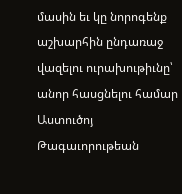մասին եւ կը նորոգենք աշխարհին ընդառաջ վազելու ուրախութիւնը՝ անոր հասցնելու համար Աստուծոյ Թագաւորութեան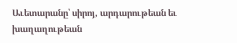Աւետարանը՝ սիրոյ, արդարութեան եւ խաղաղութեան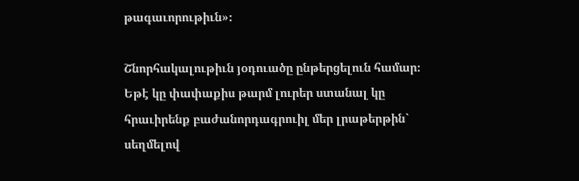թագաւորութիւն»։

Շնորհակալութիւն յօդուածը ընթերցելուն համար։ Եթէ կը փափաքիս թարմ լուրեր ստանալ կը հրաւիրենք բաժանորդագրուիլ մեր լրաթերթին` սեղմելով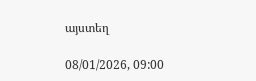այստեղ

08/01/2026, 09:00